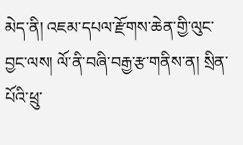མེད་ནི། འཇམ་དཔལ་རྫོགས་ཆེན་གྱི་ལུང་བྱང་ལས། ལོ་ནི་བཞི་བརྒྱ་རྩ་གནིས་ན། སྲིན་པོའི་ཕྲུ་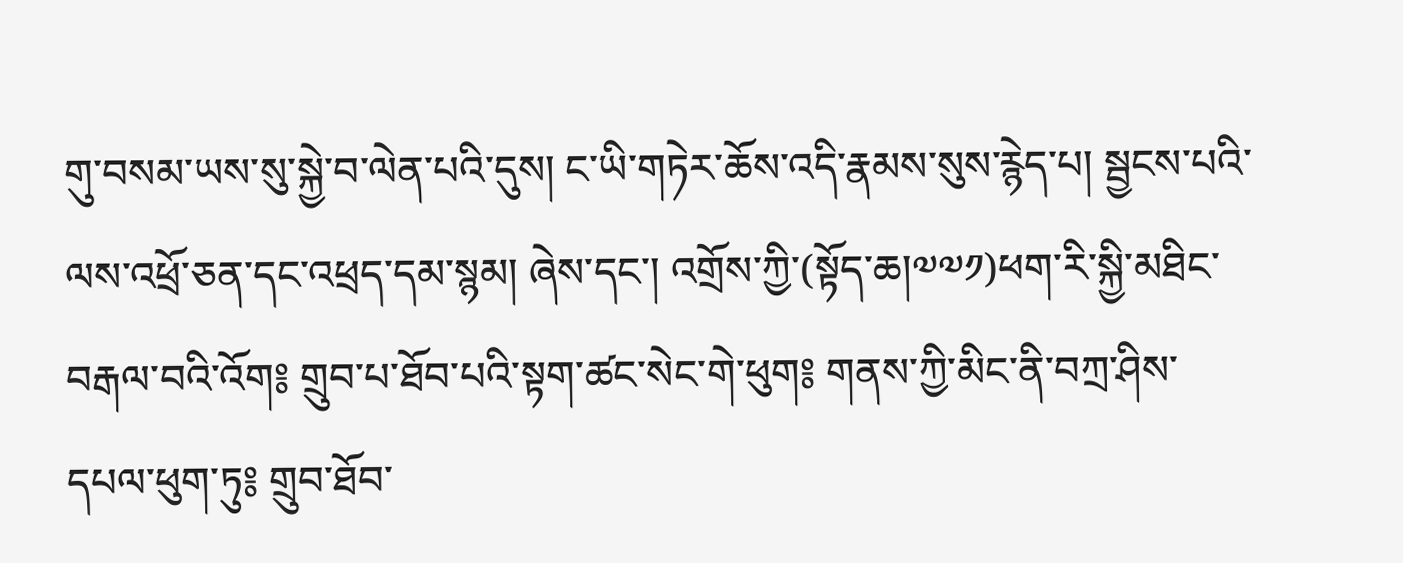གུ་བསམ་ཡས་སུ་སྐྱེ་བ་ལེན་པའི་དུས། ང་ཡི་གཏེར་ཆོས་འདི་རྣམས་སུས་རྙེད་པ། སྦྱངས་པའི་ལས་འཕྲོ་ཅན་དང་འཕྲད་དམ་སྙམ། ཞེས་དང་། འགྲོས་ཀྱི་(སྟོད་ཆ།༧༧༡)ཕག་རི་སྐྱི་མཐིང་བརྒལ་བའི་འོག༔ གྲུབ་པ་ཐོབ་པའི་སྟག་ཚང་སེང་གེ་ཕུག༔ གནས་ཀྱི་མིང་ནི་བཀྲ་ཤིས་དཔལ་ཕུག་ཏུ༔ གྲུབ་ཐོབ་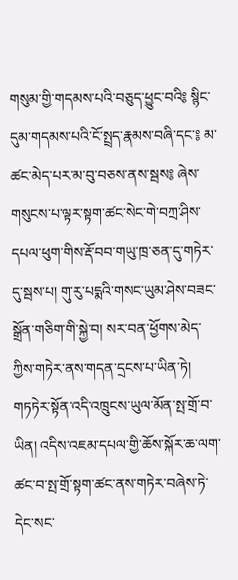གསུམ་གྱི་གདམས་པའི་བཅུད་ཕྱུང་བའི༔ སྙིང་དུམ་གདམས་པའི་ངོ་སྤྲད་རྣམས་བཞི་དང་༔ མ་ཚང་མེད་པར་མ་བུ་བཅས་ནས་སྦས༔ ཞེས་གསུངས་པ་ལྟར་སྟག་ཚང་སེང་གེ་བཀྲ་ཤིས་དཔལ་ཕུག་གིས་རྡོ་བབ་གཡུ་ཁྲ་ཅན་དུ་གཏེར་དུ་སྦས་པ། གུ་རུ་པདྨའི་གསང་ཡུམ་ཤེས་བཟང་སྒྲོན་གཅིག་གི་སྐྱེ་བ། སར་བན་ཕྱོགས་མེད་ཀྱིས་གཏེར་ནས་གདན་དྲངས་པ་ཡིན་ཏེ། གཏཏེར་སྟོན་འདི་འཁྲུངས་ཡུལ་མོན་སྤ་གྲོ་བ་ཡིན། འདིས་འཇམ་དཔལ་གྱི་ཆོས་སྐོར་ཆ་ལག་ཚང་བ་སྤ་གྲོ་སྟག་ཚང་ནས་གཏེར་བཞེས་ཏེ་དེང་སང་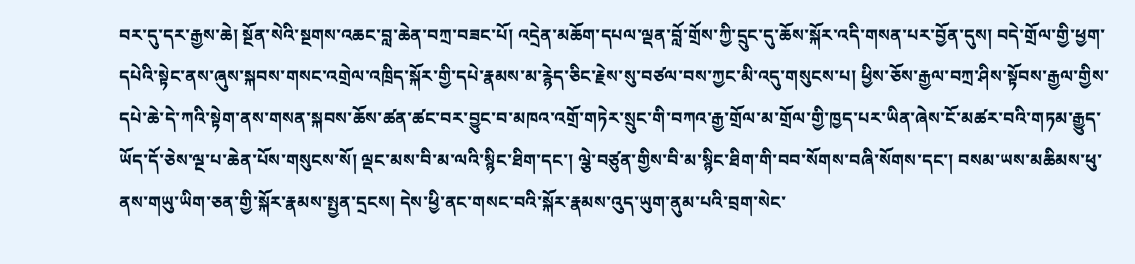བར་དུ་དར་རྒྱས་ཆེ། སྔོན་སེའི་སྔགས་འཆང་བླ་ཆེན་བཀྲ་བཟང་པོ། འདྲེན་མཆོག་དཔལ་ལྡན་བློ་གྲོས་ཀྱི་དྲུང་དུ་ཆོས་སྐོར་འདི་གསན་པར་བྱོན་དུས། བདེ་གྲོལ་གྱི་ཕྱག་དཔེའི་སྟེང་ནས་ཞུས་སྐབས་གསང་འགྲེལ་འཁྲིད་སྐོར་གྱི་དཔེ་རྣམས་མ་རྙེད་ཅིང་རྗེས་སུ་བཙལ་བས་ཀྱང་མི་འདུ་གསུངས་པ། ཕྱིས་ཅོས་རྒྱལ་བཀྲ་ཤིས་སྟོབས་རྒྱལ་གྱིས་དཔེ་ཆེ་དེ་ཀའི་སྟེག་ནས་གསན་སྐབས་ཆོས་ཚན་ཚང་བར་བྱུང་བ་མཁའ་འགྲོ་གཏེར་སྲུང་གི་བཀའ་རྒྱ་གྲོལ་མ་གྲོལ་གྱི་ཁྱད་པར་ཡིན་ཞེས་ངོ་མཚར་བའི་གཏམ་རྒྱུད་ཡོད་དོ་ཅེས་ལྔ་པ་ཆེན་པོས་གསུངས་སོ། ལྡང་མས་བི་མ་ལའི་སྙིང་ཐིག་དང་། ལྕེ་བཙུན་གྱིས་བི་མ་སྙིང་ཐིག་གི་བབ་སོགས་བཞི་སོགས་དང་། བསམ་ཡས་མཆིམས་ཕུ་ནས་གཡུ་ཡིག་ཅན་གྱི་སྐོར་རྣམས་སྤྱན་དྲངས། དེས་ཕྱི་ནང་གསང་བའི་སྐོར་རྣམས་འུད་ཡུག་ནུམ་པའི་བྲག་སེང་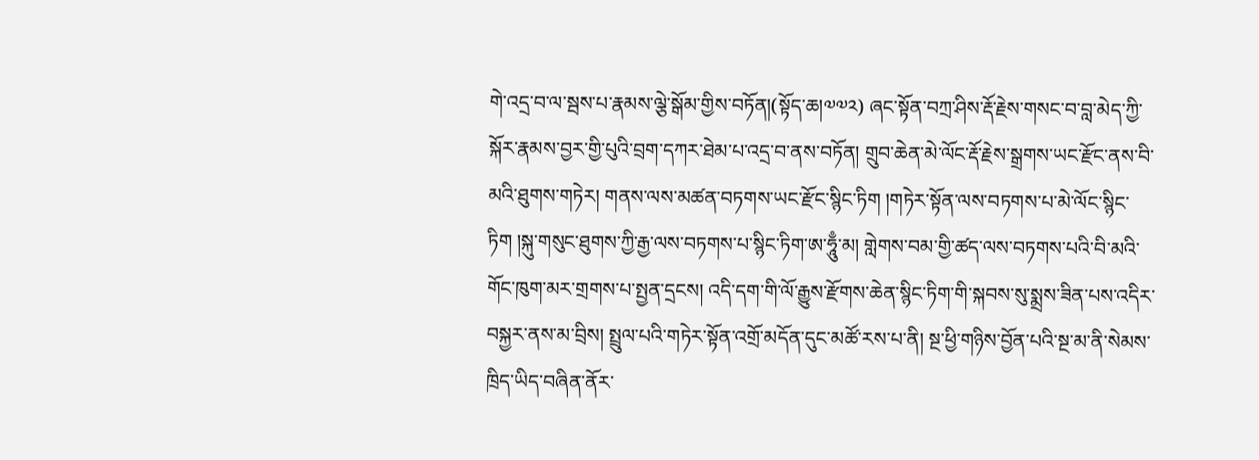གེ་འདྲ་བ་ལ་སྦས་པ་རྣམས་ལྕེ་སྒོམ་གྱིས་བཏོན།(སྟོད་ཆ།༧༧༢) ཞང་སྟོན་བཀྲ་ཤིས་རྡོ་རྗེས་གསང་བ་བླ་མེད་ཀྱི་སྐོར་རྣམས་བྱར་གྱི་པུའི་བྲག་དཀར་ཐེམ་པ་འདྲ་བ་ནས་བཏོན། གྲུབ་ཆེན་མེ་ལོང་རྡོ་རྗེས་སྒྲགས་ཡང་རྫོང་ནས་བི་མའི་ཐུགས་གཏེར། གནས་ལས་མཚན་བཏགས་ཡང་རྫོང་སྙིང་ཏིག །གཏེར་སྟོན་ལས་བཏགས་པ་མེ་ལོང་སྙིང་ཏིག །སྐུ་གསུང་ཐུགས་ཀྱི་རྒྱ་ལས་བཏགས་པ་སྙིང་ཏིག་ཨ་ཧཱུྃ་མ། གླེགས་བམ་གྱི་ཚད་ལས་བཏགས་པའི་བི་མའི་གོང་ཁུག་མར་གྲགས་པ་སྤྱན་དྲངས། འདི་དག་གི་ལོ་རྒྱུས་རྫོགས་ཆེན་སྙིང་ཏིག་གི་སྐབས་སུ་སྨྲས་ཟིན་པས་འདིར་བསྐྱར་ནས་མ་བྲིས། སྤྲུལ་པའི་གཏེར་སྟོན་འགྲོ་མདོན་དུང་མཚོ་རས་པ་ནི། སྔ་ཕྱི་གཉིས་བྱོན་པའི་སྔ་མ་ནི་སེམས་ཁྲིད་ཡིད་བཞིན་ནོར་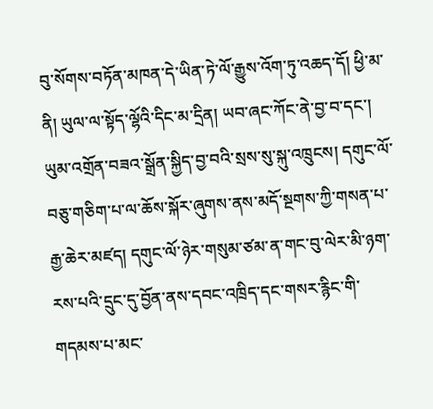བུ་སོགས་བཏོན་མཁན་དེ་ཡིན་ཏེ་ལོ་རྒྱུས་འོག་ཏུ་འཆད་དོ། ཕྱི་མ་ནི། ཡུལ་ལ་སྟོད་ལྷོའི་དིང་མ་དྲིན། ཡབ་ཞང་ཀོང་ནེ་བྱ་བ་དང་། ཡུམ་འགྲོན་བཟའ་སྒྲོན་སྐྱིད་བྱ་བའི་སྲས་སུ་སྐུ་འཁྲུངས། དགུང་ལོ་བཅུ་གཅིག་པ་ལ་ཆོས་སྐོར་ཞུགས་ནས་མདོ་སྔགས་ཀྱི་གསན་པ་རྒྱ་ཆེར་མཛད། དགུང་ལོ་ཉེར་གསུམ་ཙམ་ན་གང་བུ་ལེར་མི་ཉག་རས་པའི་དྲུང་དུ་བྱོན་ནས་དབང་འཁྲིད་དང་གསར་རྙིང་གི་གདམས་པ་མང་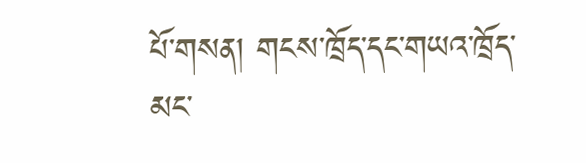པོ་གསན། གངས་ཁྲོད་དང་གཡའ་ཁྲོད་མང་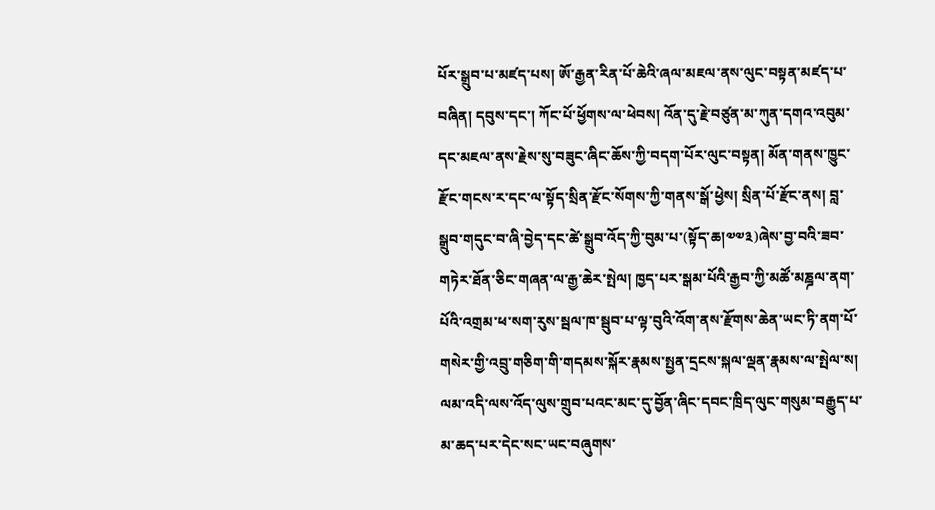པོར་སྒྲུབ་པ་མཛད་པས། ཨོ་རྒྱན་རིན་པོ་ཆེའི་ཞལ་མཇལ་ནས་ལུང་བསྟན་མཛད་པ་བཞིན། དབུས་དང་། ཀོང་པོ་ཕྱོགས་ལ་ཕེབས། འོན་དུ་རྗེ་བཙུན་མ་ཀུན་དགའ་འབུམ་དང་མཇལ་ནས་རྗེས་སུ་བཟུང་ཞིང་ཆོས་ཀྱི་བདག་པོར་ལུང་བསྟན། མོན་གནས་ཁྱུང་རྫོང་གངས་ར་དང་ལ་སྟོད་སྲིན་རྫོང་སོགས་ཀྱི་གནས་སྒོ་ཕྱེས། སྲིན་པོ་རྫོང་ནས། བླ་སྒྲུབ་གདུང་བ་ཞི་བྱེད་དང་ཚེ་སྒྲུབ་འོད་ཀྱི་བུམ་པ་(སྟོད་ཆ།༧༧༣)ཞེས་བྱ་བའི་ཟབ་གཏེར་ཐོན་ཅིང་གཞན་ལ་རྒྱ་ཆེར་སྤེལ། ཁྱད་པར་སྒམ་པོའི་རྒྱབ་ཀྱི་མཚོ་མཎྜལ་ནག་པོའི་འགྲམ་ཕ་སག་རུས་སྦལ་ཁ་སྦུབ་པ་ལྟ་བུའི་འོག་ནས་རྫོགས་ཆེན་ཡང་ཏི་ནག་པོ་གསེར་གྱི་འབྲུ་གཅིག་གི་གདམས་སྐོར་རྣམས་སྤྱན་དྲངས་སྐལ་ལྡན་རྣམས་ལ་སྤེལ་ས། ལམ་འདི་ལས་འོད་ལུས་གྲུབ་པའང་མང་དུ་བྱོན་ཞིང་དབང་ཁྲིད་ལུང་གསུམ་བརྒྱུད་པ་མ་ཆད་པར་དེང་སང་ཡང་བཞུགས་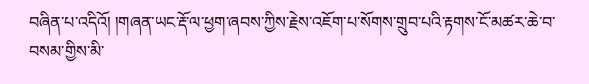བཞིན་པ་འདིའོ། །གཞན་ཡང་རྡོ་ལ་ཕྱག་ཞབས་ཀྱིས་རྗེས་འཇོག་པ་སོགས་གྲུབ་པའི་རྟགས་ངོ་མཚར་ཆེ་བ་བསམ་གྱིས་མི་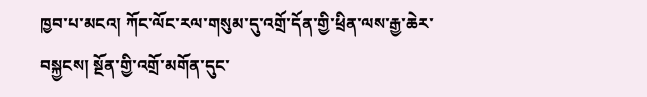ཁྱབ་པ་མངའ། ཀོང་ལོང་རལ་གསུམ་དུ་འགྲོ་དོན་གྱི་ཕྲིན་ལས་རྒྱ་ཆེར་བསྐྱངས། སྔོན་གྱི་འགྲོ་མགོན་དུང་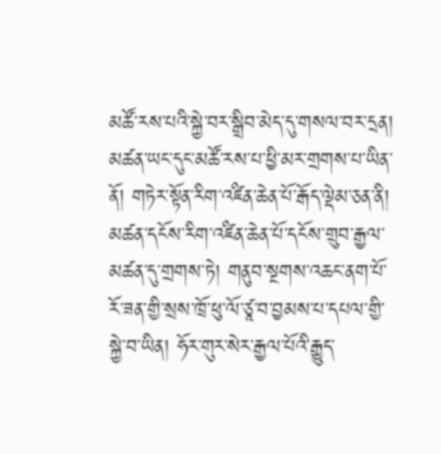མཚོ་རས་པའི་སྐྱེ་བར་སྒྲིབ་མེད་དུ་གསལ་བར་དྲན། མཚན་ཡང་དུང་མཚོ་རས་པ་ཕྱི་མར་གྲགས་པ་ཡིན་ནོ། གཏེར་སྟོན་རིག་འཛིན་ཆེན་པོ་རྒོད་ལྡེམ་ཅན་ནི། མཚན་དངོས་རིག་འཛིན་ཆེན་པོ་དངོས་གྲུབ་རྒྱལ་མཚན་དུ་གྲགས་ཏེ། གནུབ་སྔགས་འཆང་ནག་པོ་རོ་ཟན་གྱི་སྲས་ཁྲོ་ཕུ་ལོ་ཙཱ་བ་བྱམས་པ་དཔལ་གྱི་སྐྱེ་བ་ཡིན། ཧོར་གུར་སེར་རྒྱལ་པོའི་རྒྱུད་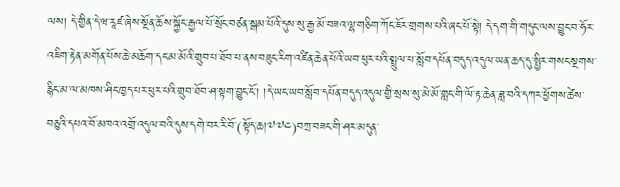ལས། དེ་གྱིན་དེ་ཝ་རཱཛ་ཞེས་སྔོན་ཆོས་སྐྱོང་རྒྱལ་པོ་སྲོང་བཙན་སྒམ་པོའི་དུས་སུ་རྒྱ་མོ་བཟའ་ལྷ་གཅིག་ཀོང་ཇོར་གྲགས་པའི་ཞང་པོ་སྟེ། དེ་དག་གི་གདུང་ལས་བྱུང་བ་ཧོར་འཇིག་རྟེན་མགོན་པོས་ཆེ་མཆོག་དང་མ་མོའི་གྲུབ་པ་ཐོབ་པ་ནས་བཟུང་རིག་འཛིན་ཆེན་པོའི་ཡབ་ཕུར་པའི་སྤྲུལ་པ་སློབ་དཔོན་བདུད་འདུལ་ཡན་ཆད་དུ་སྤྱིར་གསང་སྔགས་རྙིང་མ་ལ་མཁས་ཤིང་ཁྱད་པར་ཕུར་པའི་གྲུབ་ཐོབ་ཤ་སྟག་བྱུང་ངོ་། །དེ་ཡང་ཡབ་སློབ་དཔོན་བདུད་འདུལ་གྱི་སྲས་སུ་མེ་མོ་གླང་གི་ལོ་རྟ་ཆེན་ཟླ་བའི་དཀར་ཕྱོགས་ཚེས་བཅུའི་དཔའ་བོ་མཁའ་འགྲོ་འདུལ་བའི་དུས་དགེ་བར་རི་བོ་(སྟོད་ཆ།༧༧༤)བཀྲ་བཟང་གི་ཤར་མདུན་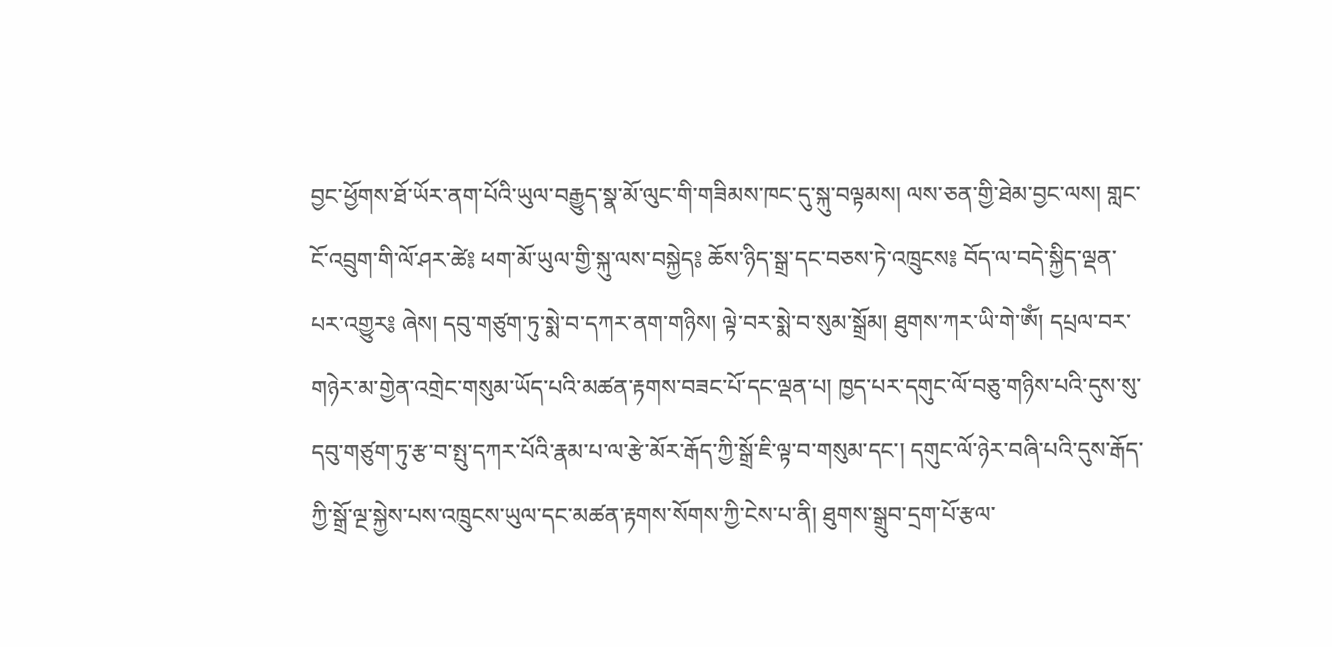བྱང་ཕྱོགས་ཐོ་ཡོར་ནག་པོའི་ཡུལ་བརྒྱུད་སྣ་མོ་ལུང་གི་གཟིམས་ཁང་དུ་སྐུ་བལྟམས། ལས་ཅན་གྱི་ཐེམ་བྱང་ལས། གླང་ངོ་འབྲུག་གི་ལོ་ཤར་ཚེ༔ ཕག་མོ་ཡུལ་གྱི་སྐུ་ལས་བསྐྱེད༔ ཆོས་ཉིད་སྒྲ་དང་བཅས་ཏེ་འཁྲུངས༔ བོད་ལ་བདེ་སྐྱིད་ལྡན་པར་འགྱུར༔ ཞེས། དབུ་གཙུག་ཏུ་སྨེ་བ་དཀར་ནག་གཉིས། ལྟེ་བར་སྨེ་བ་སུམ་སྒྲོམ། ཐུགས་ཀར་ཡི་གེ་ༀ། དཔྲལ་བར་གཉེར་མ་གྱེན་འགྲེང་གསུམ་ཡོད་པའི་མཚན་རྟགས་བཟང་པོ་དང་ལྡན་པ། ཁྱད་པར་དགུང་ལོ་བཅུ་གཉིས་པའི་དུས་སུ་དབུ་གཙུག་ཏུ་རྩ་བ་སྤུ་དཀར་པོའི་རྣམ་པ་ལ་རྩེ་མོར་རྒོད་ཀྱི་སྒྲོ་ཇི་ལྟ་བ་གསུམ་དང་། དགུང་ལོ་ཉེར་བཞི་པའི་དུས་རྒོད་ཀྱི་སྒྲོ་ལྔ་སྐྱེས་པས་འཁྲུངས་ཡུལ་དང་མཚན་རྟགས་སོགས་ཀྱི་ངེས་པ་ནི། ཐུགས་སྒྲུབ་དྲག་པོ་རྩལ་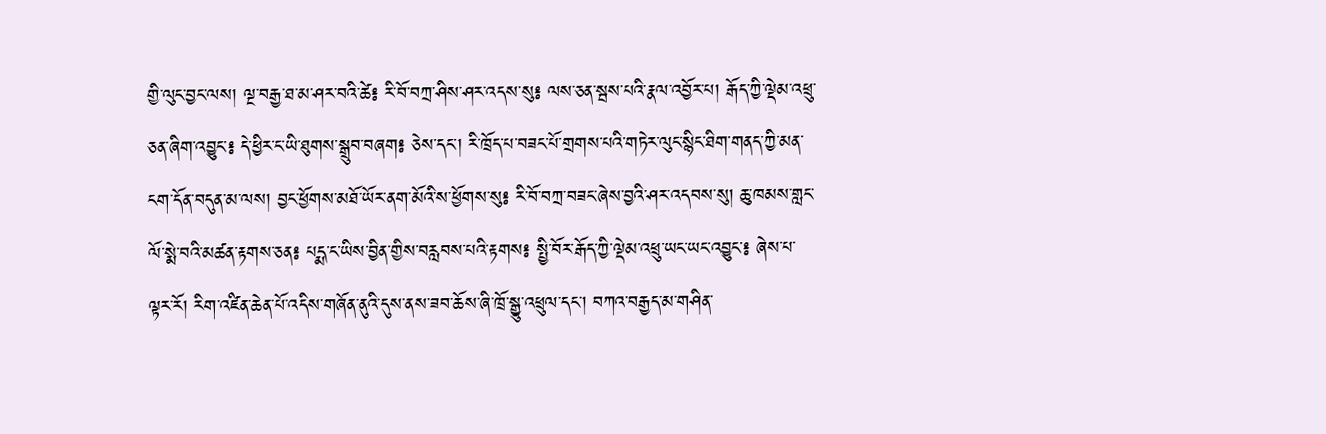གྱི་ལུང་བྱང་ལས། ལྔ་བརྒྱ་ཐ་མ་ཤར་བའི་ཚེ༔ རི་བོ་བཀྲ་ཤིས་ཤར་འདས་སུ༔ ལས་ཅན་སྦས་པའི་རྣལ་འབྱོར་པ། རྒོད་ཀྱི་ལྡེམ་འཕྲུ་ཅན་ཞིག་འབྱུང་༔ དེ་ཕྱིར་ང་ཡི་ཐུགས་སྒྲུབ་བཞག༔ ཅེས་དང་། རི་ཁྲོད་པ་བཟང་པོ་གྲགས་པའི་གཏེར་ལུང་སྙིང་ཐིག་གནད་ཀྱི་མན་ངག་དོན་བདུན་མ་ལས། བྱང་ཕྱོགས་མཐོ་ཡོར་ནག་མོའི་ས་ཕྱོགས་སུ༔ རི་བོ་བཀྲ་བཟང་ཞེས་བྱའི་ཤར་འདབས་སུ། ཆུ་ཁམས་གླང་ལོ་སྨེ་བའི་མཚན་རྟགས་ཅན༔ པདྨ་ང་ཡིས་བྱིན་གྱིས་བརླབས་པའི་རྟགས༔ སྤྱི་བོར་རྒོད་ཀྱི་ལྡེམ་འཕྲུ་ཡང་ཡང་འབྱུང་༔ ཞེས་པ་ལྟར་རོ། རིག་འཛིན་ཆེན་པོ་འདིས་གཞོན་ནུའི་དུས་ནས་ཟབ་ཆོས་ཞི་ཁྲོ་སྒྱུ་འཕྲུལ་དང་། བཀའ་བརྒྱད་མ་གཤིན་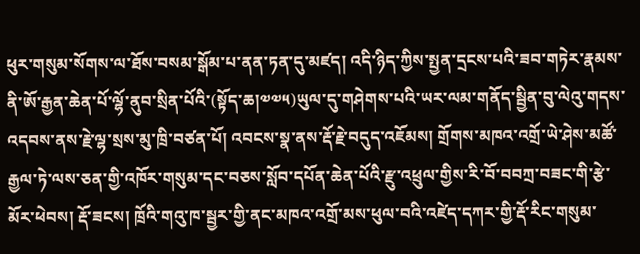ཕུར་གསུམ་སོགས་ལ་ཐོས་བསམ་སྒོམ་པ་ནན་ཏན་དུ་མཛད། འདི་ཉིད་ཀྱིས་སྤྱན་དྲངས་པའི་ཟབ་གཏེར་རྣམས་ནི་ཨོ་རྒྱན་ཆེན་པོ་ལྷོ་ནུབ་སྲིན་པོའི་(སྟོད་ཆ།༧༧༥)ཡུལ་དུ་གཤེགས་པའི་ཡར་ལམ་གནོད་སྦྱིན་བུ་ལེའུ་གདས་འདབས་ནས་རྗེ་ལྷ་སྲས་མུ་ཁྲི་བཙན་པོ། འབངས་སྣ་ནས་རྡོ་རྗེ་བདུད་འཇོམས། གྲོགས་མཁའ་འགྲོ་ཡེ་ཤེས་མཚོ་རྒྱལ་ཏེ་ལས་ཅན་གྱི་འཁོར་གསུམ་དང་བཅས་སློབ་དཔོན་ཆེན་པོའི་རྫུ་འཕྲུལ་གྱིས་རི་བོ་བབཀྲ་བཟང་གི་རྩེ་མོར་ཕེབས། རྡོ་ཟངས། ཁྲོའི་གའུ་ཁ་སྦྱར་གྱི་ནང་མཁའ་འགྲོ་མས་ཕུལ་བའི་འཛེད་དཀར་གྱི་རྡོ་རིང་གསུམ་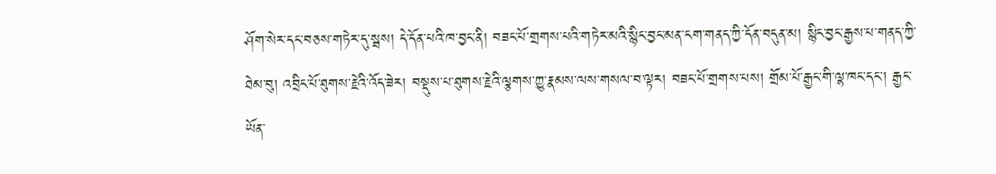ཤོག་སེར་དང་བཅས་གཏེར་དུ་སྦས། དེ་དོན་པའི་ཁ་བྱང་ནི། བཟང་པོ་གྲགས་པའི་གཏེར་མའི་སྙིང་བྱང་མན་ངག་གནད་ཀྱི་དོན་བདུན་མ། སྙིང་བྱང་རྒྱས་པ་གནད་ཀྱི་ཐེམ་བུ། འབྲིང་པོ་ཐུགས་རྗེའི་འོད་ཟེར། བསྡུས་པ་ཐུགས་རྗེའི་ལྕགས་ཀྱུ་རྣམས་ལས་གསལ་བ་ལྟར། བཟང་པོ་གྲགས་པས། གྲོམ་པོ་རྒྱང་གི་ལྷ་ཁང་དང་། རྒྱང་ཡོན་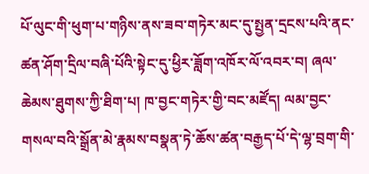པོ་ལུང་གི་ཕུག་པ་གཉིས་ནས་ཟབ་གཏེར་མང་དུ་སྤྱན་དྲངས་པའི་ནང་ཚན་ཤོག་དྲིལ་བཞི་པོའི་སྟེང་དུ་ཕྱིར་ཟློག་འཁོར་ལོ་འབར་བ། ཞལ་ཆེམས་ཐུགས་ཀྱི་ཐིག་པ། ཁ་བྱང་གཏེར་གྱི་བང་མཛོད། ལམ་བྱང་གསལ་བའི་སྒྲོན་མེ་རྣམས་བསྣན་ཏེ་ཆོས་ཚན་བརྒྱད་པོ་དེ་ལྷ་བྲག་གི་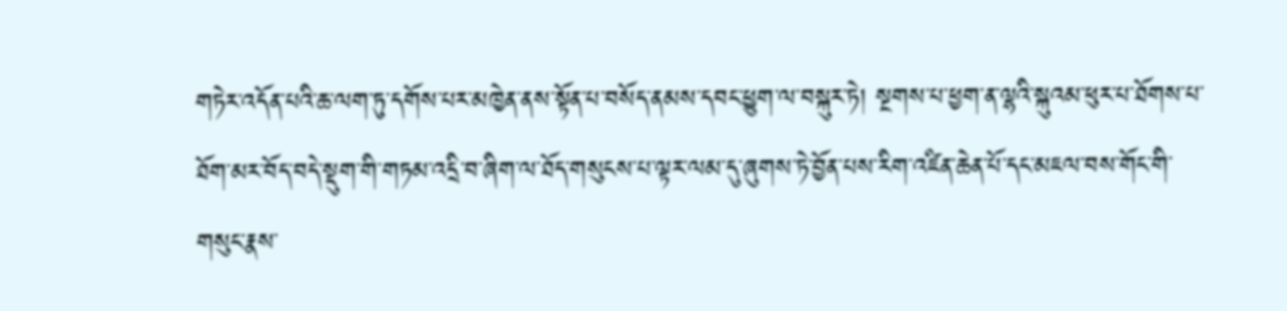གཏེར་འདོན་པའི་ཆ་ལག་ཏུ་དགོས་པར་མཁྱེན་ནས་སྟོན་པ་བསོད་ནམས་དབང་ཕྱུག་ལ་བསྐུར་ཏེ། སྔགས་པ་ཕྱག་ན་ལྷའི་སྐུའམ་ཕུར་པ་ཐོགས་པ་ཐོག་མར་བོད་བདེ་སྡུག་གི་གཏམ་འདྲི་བ་ཞིག་ལ་ཐོད་གསུངས་པ་ལྟར་ལམ་དུ་ཞུགས་ཏེ་བྱོན་པས་རིག་འཛིན་ཆེན་པོ་དང་མཇལ་བས་གོང་གི་གསུང་རྣས་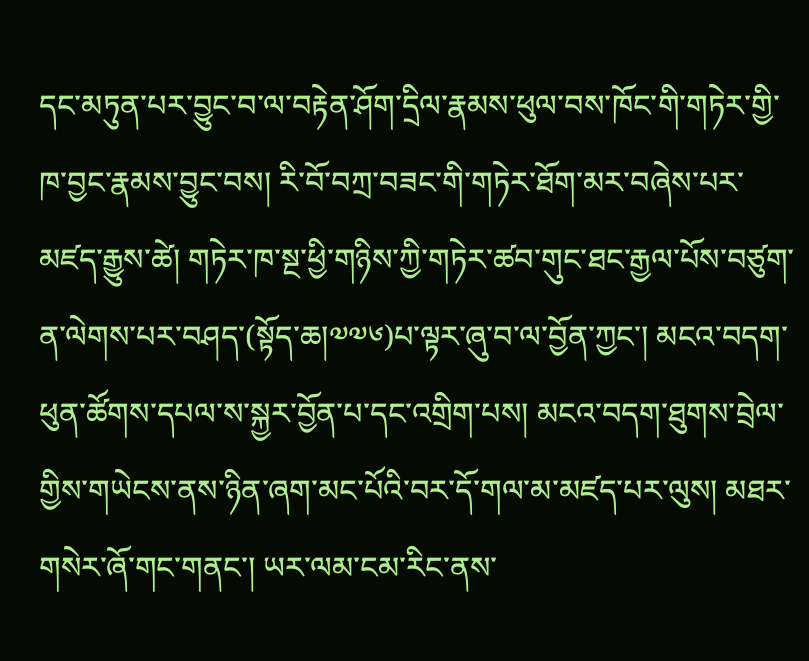དང་མཏུན་པར་བྱུང་བ་ལ་བརྟེན་ཤོག་དྲིལ་རྣམས་ཕུལ་བས་ཁོང་གི་གཏེར་གྱི་ཁ་བྱང་རྣམས་བྱུང་བས། རི་བོ་བཀྲ་བཟང་གི་གཏེར་ཐོག་མར་བཞེས་པར་མཛད་རྒྱུས་ཚེ། གཏེར་ཁ་སྔ་ཕྱི་གཉིས་ཀྱི་གཏེར་ཚབ་གུང་ཐང་རྒྱལ་པོས་བཙུག་ན་ལེགས་པར་བཤད་(སྟོད་ཆ།༧༧༦)པ་ལྟར་ཞུ་བ་ལ་བྱོན་ཀྱང་། མངའ་བདག་ཕུན་ཚོགས་དཔལ་ས་སྐྱར་བྱོན་པ་དང་འགྲིག་པས། མངའ་བདག་ཐུགས་བྲེལ་གྱིས་གཡེངས་ནས་ཉིན་ཞག་མང་པོའི་བར་དོ་གལ་མ་མཛད་པར་ལུས། མཐར་གསེར་ཞོ་གང་གནང་། ཡར་ལམ་ངམ་རིང་ནས་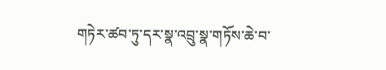གཏེར་ཚབ་ཏུ་དར་སྣ་འབྲུ་སྣ་གཏོས་ཆེ་བ་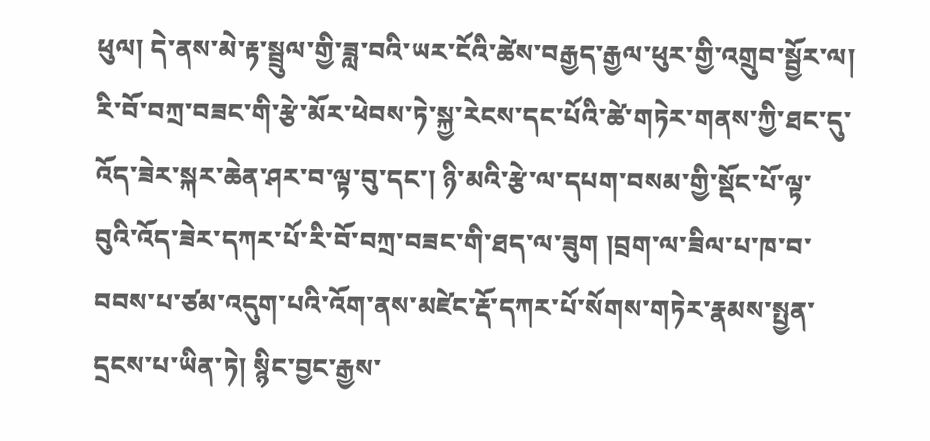ཕུལ། དེ་ནས་མེ་རྟ་སྦྲུལ་གྱི་ཟླ་བའི་ཡར་ངོའི་ཚེས་བརྒྱད་རྒྱལ་ཕུར་གྱི་འགྲུབ་སྦྱོར་ལ། རི་བོ་བཀྲ་བཟང་གི་རྩེ་མོར་ཕེབས་ཏེ་སྐྱ་རེངས་དང་པོའི་ཚེ་གཏེར་གནས་ཀྱི་ཐང་དུ་འོད་ཟེར་སྐར་ཆེན་ཤར་བ་ལྟ་བུ་དང་། ཉི་མའི་རྩེ་ལ་དཔག་བསམ་གྱི་སྡོང་པོ་ལྟ་བུའི་འོད་ཟེར་དཀར་པོ་རི་བོ་བཀྲ་བཟང་གི་ཐད་ལ་ཟུག །བྲག་ལ་ཟིལ་པ་ཁ་བ་བབས་པ་ཙམ་འདུག་པའི་འོག་ནས་མཛེང་རྡོ་དཀར་པོ་སོགས་གཏེར་རྣམས་སྤྱན་དྲངས་པ་ཡིན་ཏེ། སྙིང་བྱང་རྒྱས་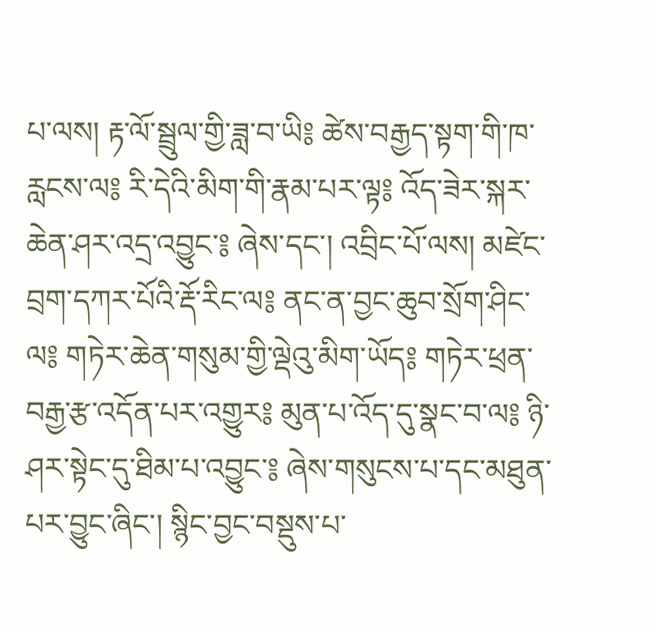པ་ལས། རྟ་ལོ་སྦྲུལ་གྱི་ཟླ་བ་ཡི༔ ཚེས་བརྒྱད་སྟག་གི་ཁ་རླངས་ལ༔ རི་དེའི་མིག་གི་རྣམ་པར་ལྟ༔ འོད་ཟེར་སྐར་ཆེན་ཤར་འདྲ་འབྱུང་༔ ཞེས་དང་། འབྲིང་པོ་ལས། མཛེང་བྲག་དཀར་པོའི་རྡོ་རིང་ལ༔ ནང་ན་བྱང་ཆུབ་སྲོག་ཤིང་ལ༔ གཏེར་ཆེན་གསུམ་གྱི་ལྡེའུ་མིག་ཡོད༔ གཏེར་ཕྲན་བརྒྱ་རྩ་འདོན་པར་འགྱུར༔ མུན་པ་འོད་དུ་སྣང་བ་ལ༔ ཉི་ཤར་སྟེང་དུ་ཐིམ་པ་འབྱུང་༔ ཞེས་གསུངས་པ་དང་མཐུན་པར་བྱུང་ཞིང་། སྙིང་བྱང་བསྡུས་པ་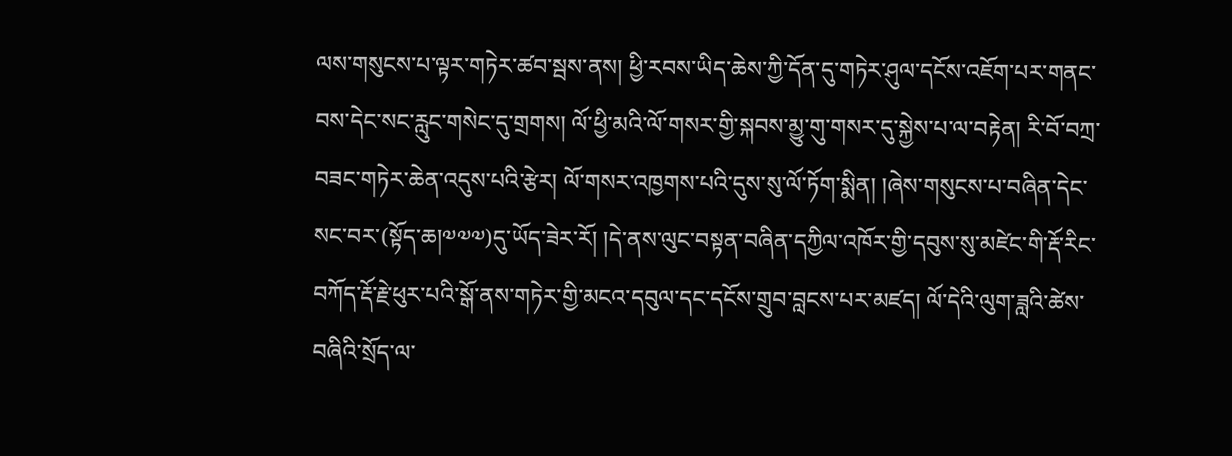ལས་གསུངས་པ་ལྟར་གཏེར་ཚབ་སྦས་ནས། ཕྱི་རབས་ཡིད་ཆེས་ཀྱི་དོན་དུ་གཏེར་ཤུལ་དངོས་འཇོག་པར་གནང་བས་དེང་སང་རླུང་གསེང་དུ་གྲགས། ལོ་ཕྱི་མའི་ལོ་གསར་གྱི་སྐབས་མྱུ་གུ་གསར་དུ་སྐྱེས་པ་ལ་བརྟེན། རི་བོ་བཀྲ་བཟང་གཏེར་ཆེན་འདུས་པའི་རྩེར། ལོ་གསར་འཁྱགས་པའི་དུས་སུ་ལོ་ཏོག་སྨིན། །ཞེས་གསུངས་པ་བཞིན་དེང་སང་བར་(སྟོད་ཆ།༧༧༧)དུ་ཡོད་ཟེར་རོ། །དེ་ནས་ལུང་བསྟན་བཞིན་དཀྱིལ་འཁོར་གྱི་དབུས་སུ་མཛེང་གི་རྡོ་རིང་བཀོད་རྡོ་རྗེ་ཕུར་པའི་སྒོ་ནས་གཏེར་གྱི་མངའ་དབུལ་དང་དངོས་གྲུབ་བླངས་པར་མཛད། ལོ་དེའི་ལུག་ཟླའི་ཚེས་བཞིའི་སྲོད་ལ་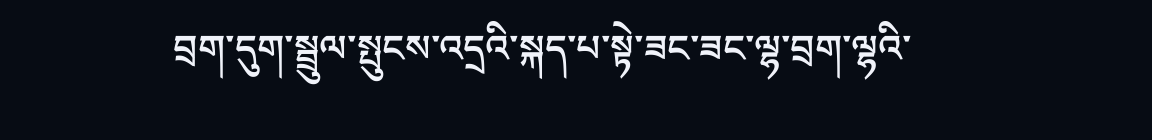བྲག་དུག་སྦྲུལ་སྤུངས་འདྲའི་སྐད་པ་སྟེ་ཟང་ཟང་ལྷ་བྲག་ལྷའི་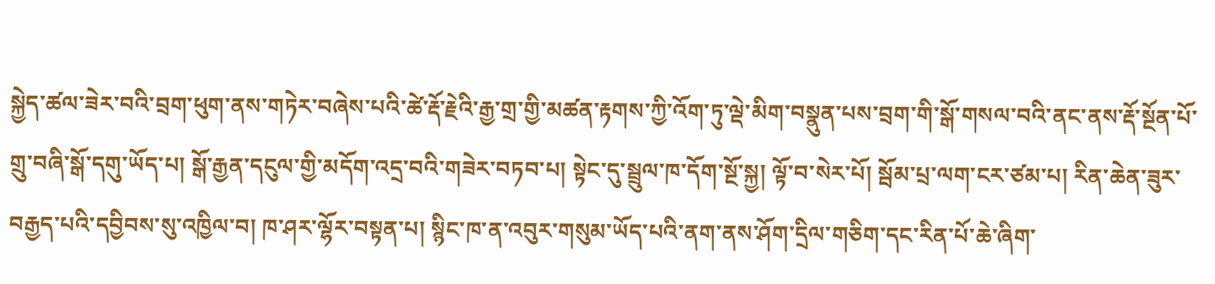སྐྱེད་ཚལ་ཟེར་བའི་བྲག་ཕུག་ནས་གཏེར་བཞེས་པའི་ཚེ་རྡོ་རྗེའི་རྒྱ་གྲ་གྱི་མཚན་རྟགས་ཀྱི་འོག་ཏུ་ལྡེ་མིག་བསྣུན་པས་བྲག་གི་སྒོ་གསལ་བའི་ནང་ནས་རྡོ་སྔོན་པོ་གྲུ་བཞི་སྒོ་དགུ་ཡོད་པ། སྒོ་རྒྱན་དངུལ་གྱི་མདོག་འདྲ་བའི་གཟེར་བཏབ་པ། སྟེང་དུ་སྦྲུལ་ཁ་དོག་སྔོ་སྐྱ། ལྟོ་བ་སེར་པོ། སྦོམ་པྲ་ལག་ངར་ཙམ་པ། རིན་ཆེན་ཟུར་བརྒྱད་པའི་དབྱིབས་སུ་འཁྱིལ་བ། ཁ་ཤར་ལྷོར་བསྟན་པ། སྙིང་ཁ་ན་འབུར་གསུམ་ཡོད་པའི་ནག་ནས་ཤོག་དྲིལ་གཅིག་དང་རིན་པོ་ཆེ་ཞིག་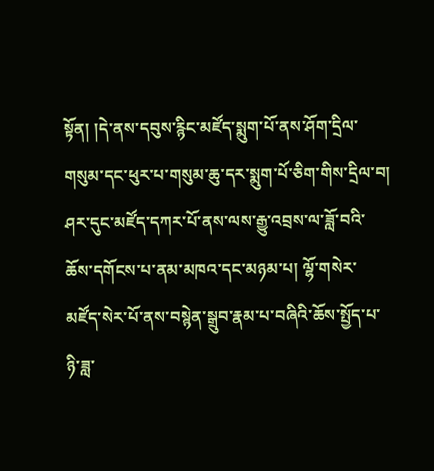སྟོན། །དེ་ནས་དབུས་རྙིང་མཛོད་སྨུག་པོ་ནས་ཤོག་དྲིལ་གསུམ་དང་ཕུར་པ་གསུམ་ཆུ་དར་སྨུག་པོ་ཅིག་གིས་དྲིལ་བ། ཤར་དུང་མཛོད་དཀར་པོ་ནས་ལས་རྒྱུ་འབྲས་ལ་ཟློ་བའི་ཆོས་དགོངས་པ་ནམ་མཁའ་དང་མཉམ་པ། ལྷོ་གསེར་མཛོད་སེར་པོ་ནས་བསྙེན་སྒྲུབ་རྣམ་པ་བཞིའི་ཆོས་སྤྱོད་པ་ཉི་ཟླ་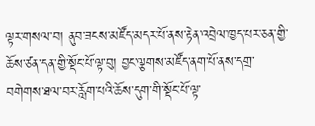ལྟར་གསལ་བ། ནུབ་ཟངས་མཛོད་མདར་པོ་ནས་རྟེན་འབྲེལ་ཁྱད་པར་ཅན་གྱི་ཆོས་ཙན་དན་གྱི་སྡོང་པོ་ལྟ་བུ། བྱང་ལྕགས་མཛོད་ནག་པོ་ནས་དགྲ་བགེགས་ཐལ་བར་རློག་པའི་ཆོས་དུག་གི་སྡོང་པོ་ལྟ་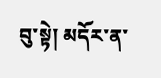བུ་སྟེ། མདོར་ན་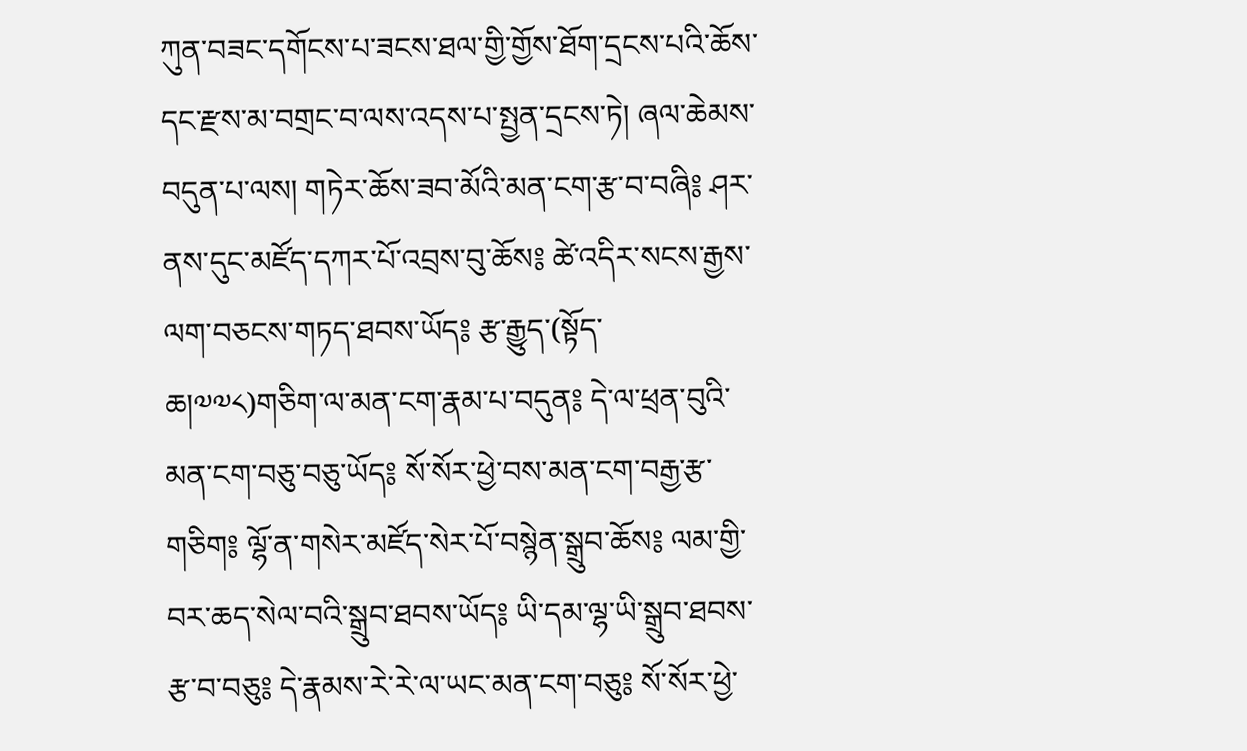ཀུན་བཟང་དགོངས་པ་ཟངས་ཐལ་གྱི་གྱོས་ཐོག་དྲངས་པའི་ཆོས་དང་རྫས་མ་བགྲང་བ་ལས་འདས་པ་སྤྱན་དྲངས་ཏེ། ཞལ་ཆེམས་བདུན་པ་ལས། གཏེར་ཆོས་ཟབ་མོའི་མན་ངག་རྩ་བ་བཞི༔ ཤར་ནས་དུང་མཛོད་དཀར་པོ་འབྲས་བུ་ཆོས༔ ཚེ་འདིར་སངས་རྒྱས་ལག་བཅངས་གཏད་ཐབས་ཡོད༔ རྩ་རྒྱུད་(སྟོད་ཆ།༧༧༨)གཅིག་ལ་མན་ངག་རྣམ་པ་བདུན༔ དེ་ལ་ཕྲན་བུའི་མན་ངག་བཅུ་བཅུ་ཡོད༔ སོ་སོར་ཕྱེ་བས་མན་ངག་བརྒྱ་རྩ་གཅིག༔ ལྷོ་ན་གསེར་མཛོད་སེར་པོ་བསྙེན་སྒྲུབ་ཆོས༔ ལམ་གྱི་བར་ཆད་སེལ་བའི་སྒྲུབ་ཐབས་ཡོད༔ ཡི་དམ་ལྷ་ཡི་སྒྲུབ་ཐབས་རྩ་བ་བཅུ༔ དེ་རྣམས་རེ་རེ་ལ་ཡང་མན་ངག་བཅུ༔ སོ་སོར་ཕྱེ་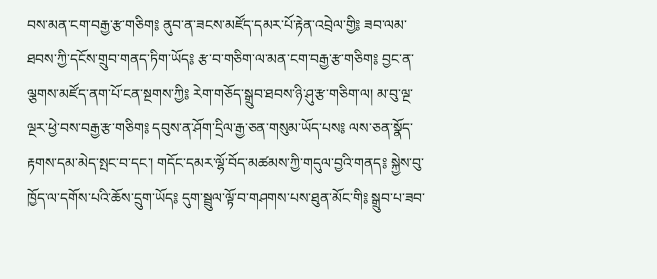བས་མན་ངག་བརྒྱ་རྩ་གཅིག༔ ནུབ་ན་ཟངས་མཛོད་དམར་པོ་རྟེན་འབྲེལ་གྱི༔ ཟབ་ལམ་ཐབས་ཀྱི་དངོས་གྲུབ་གནད་ཏིག་ཡོད༔ རྩ་བ་གཅིག་ལ་མན་ངག་བརྒྱ་རྩ་གཅིག༔ བྱང་ན་ལྕགས་མཛོད་ནག་པོ་ངན་སྔགས་ཀྱི༔ རེག་གཅོད་སྒྲུབ་ཐབས་ཉི་ཤུ་རྩ་གཅིག་ལ། མ་བུ་ལྔ་ལྔར་ཕྱེ་བས་བརྒྱ་རྩ་གཅིག༔ དབུས་ན་ཤོག་དྲིལ་རྒྱ་ཅན་གསུམ་ཡོད་པས༔ ལས་ཅན་སྣོད་རྟགས་དམ་མེད་སྤང་བ་དང་། གདོང་དམར་ལྷོ་བོད་མཚམས་ཀྱི་གདུལ་བྱའི་གནད༔ སྐྱེས་བུ་ཁྱོད་ལ་དགོས་པའི་ཆོས་དྲུག་ཡོད༔ དུག་སྦྲུལ་ལྟོ་བ་གཤགས་པས་ཐུན་མོང་གི༔ སྒྲུབ་པ་ཟབ་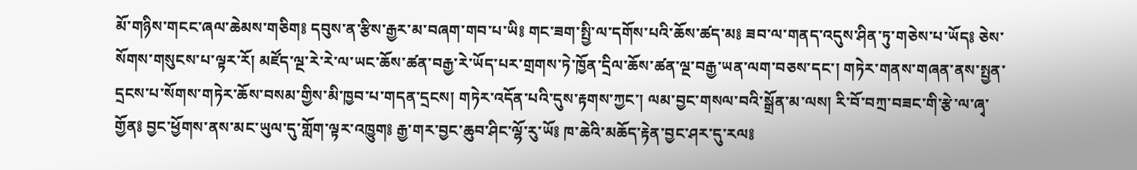མོ་གཉིས་གངང་ཞལ་ཆེམས་གཅིག༔ དབུས་ན་རྩིས་རྒྱར་མ་བཞག་གབ་པ་ཡི༔ གང་ཟག་སྤྱི་ལ་དགོས་པའི་ཆོས་ཚད་མ༔ ཟབ་ལ་གནད་འདུས་ཤིན་ཏུ་གཅེས་པ་ཡོད༔ ཅེས་སོགས་གསུངས་པ་ལྟར་རོ། མཛོད་ལྔ་རེ་རེ་ལ་ཡང་ཆོས་ཚན་བརྒྱ་རེ་ཡོད་པར་གྲགས་ཏེ་ཁྱོན་དྲིལ་ཆོས་ཚན་ལྔ་བརྒྱ་ཡན་ལག་བཅས་དང་། གཏེར་གནས་གཞན་ནས་སྤྱན་དྲངས་པ་སོགས་གཏེར་ཆོས་བསམ་གྱིས་མི་ཁྱབ་པ་གདན་དྲངས། གཏེར་འདོན་པའི་དུས་རྟགས་ཀྱང་། ལམ་བྱང་གསལ་བའི་སྒྲོན་མ་ལས། རི་བོ་བཀྲ་བཟང་གི་རྩེ་ལ་ཞྭ་གྱོན༔ བྱང་ཕྱོགས་ནས་མང་ཡུལ་དུ་གློག་ལྟར་འཁྱུག༔ རྒྱ་གར་བྱང་ཆུབ་ཤིང་ལྷོ་རུ་ཡོ༔ ཁ་ཆེའི་མཆོད་རྟེན་བྱང་ཤར་དུ་རལ༔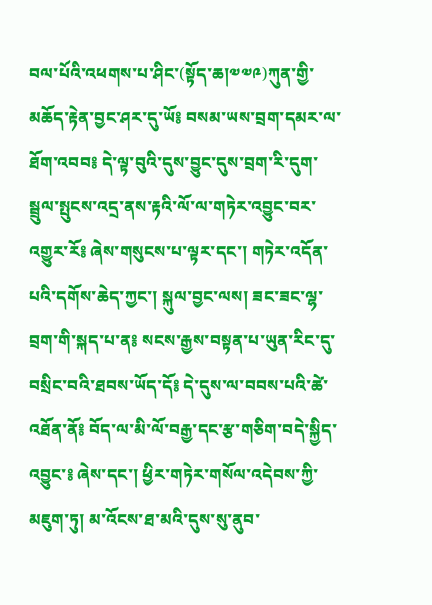བལ་པོའི་འཕགས་པ་ཤིང་(སྟོད་ཆ།༧༧༩)ཀུན་གྱི་མཆོད་རྟེན་བྱང་ཤར་དུ་ཡོ༔ བསམ་ཡས་བྲག་དམར་ལ་ཐོག་འབབ༔ དེ་ལྟ་བུའི་དུས་བྱུང་དུས་བྲག་རི་དུག་སྦྲུལ་སྤུངས་འདྲ་ནས་རྟའི་ལོ་ལ་གཏེར་འབྱུང་བར་འགྱུར་རོ༔ ཞེས་གསུངས་པ་ལྟར་དང་། གཏེར་འདོན་པའི་དགོས་ཆེད་ཀྱང་། སྐུལ་བྱང་ལས། ཟང་ཟང་ལྷ་བྲག་གི་སྐད་པ་ན༔ སངས་རྒྱས་བསྟན་པ་ཡུན་རིང་དུ་བསྲིང་བའི་ཐབས་ཡོད་དོ༔ དེ་དུས་ལ་བབས་པའི་ཚེ་འཐོན་ནོ༔ བོད་ལ་མི་ལོ་བརྒྱ་དང་རྩ་གཅིག་བདེ་སྐྱིད་འབྱུང་༔ ཞེས་དང་། ཕྱིར་གཏེར་གསོལ་འདེབས་ཀྱི་མཇུག་ཏུ། མ་འོངས་ཐ་མའི་དུས་སུ་ནུབ་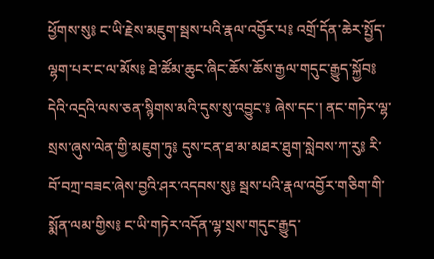ཕྱོགས་སུ༔ ང་ཡི་རྗེས་མཇུག་སྦས་པའི་རྣལ་འབྱོར་པ༔ འགྲོ་དོན་ཆེར་སྤྱོད་ལྷག་པར་ང་ལ་མོས༔ ཐེ་ཚོམ་ཆུང་ཞིང་ཆོས་ཆོས་རྒྱལ་གདུང་རྒྱུད་སྐྱོབ༔ དེའི་འདྲའི་ལས་ཅན་སྙིགས་མའི་དུས་སུ་འབྱུང་༔ ཞེས་དང་། ནང་གཏེར་ལྷ་སྲས་ཞུས་ལེན་གྱི་མཇུག་ཏུ༔ དུས་ངན་ཐ་མ་མཐར་ཐུག་སླེབས་ཀ་རུ༔ རི་བོ་བཀྲ་བཟང་ཞེས་བྱའི་ཤར་འདབས་སུ༔ སྦས་པའི་རྣལ་འབྱོར་གཅིག་གི་སྨོན་ལམ་གྱིས༔ ང་ཡི་གཏེར་འདོན་ལྷ་སྲས་གདུང་རྒྱུད་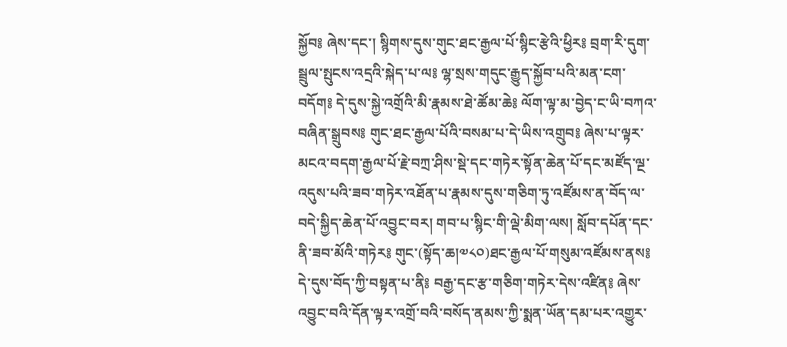སྐྱོབ༔ ཞེས་དང་། སྙིགས་དུས་གུང་ཐང་རྒྱལ་པོ་སྙིང་རྩེའི་ཕྱིར༔ བྲག་རི་དུག་སྦྲུལ་སྤུངས་འདྲའི་སྐེད་པ་ལ༔ ལྷ་སྲས་གདུང་རྒྱུད་སྐྱོབ་པའི་མན་ངག་བདོག༔ དེ་དུས་སྐྱེ་འགྲོའི་མི་རྣམས་ཐེ་ཚོམ་ཆེ༔ ལོག་ལྟ་མ་བྱེད་ང་ཡི་བཀའ་བཞིན་སྒྲུབས༔ གུང་ཐང་རྒྱལ་པོའི་བསམ་པ་དེ་ཡིས་འགྲུབ༔ ཞེས་པ་ལྟར་མངའ་བདག་རྒྱལ་པོ་རྗེ་བཀྲ་ཤིས་སྡེ་དང་གཏེར་སྟོན་ཆེན་པོ་དང་མཛོད་ལྔ་འདུས་པའི་ཟབ་གཏེར་འཐོན་པ་རྣམས་དུས་གཅིག་ཏུ་འཛོམས་ན་བོད་ལ་བདེ་སྐྱིད་ཆེན་པོ་འབྱུང་བར། གབ་པ་སྙིང་གི་ལྡེ་མིག་ལས། སློབ་དཔོན་དང་ནི་ཟབ་མོའི་གཏེར༔ གུང་(སྟོད་ཆ།༧༨༠)ཐང་རྒྱལ་པོ་གསུམ་འཛོམས་ནས༔ དེ་དུས་བོད་ཀྱི་བསྟན་པ་ནི༔ བརྒྱ་དང་རྩ་གཅིག་གཏེར་དེས་འཛིན༔ ཞེས་འབྱུང་བའི་དོན་ལྟར་འགྲོ་བའི་བསོད་ནམས་ཀྱི་སྨན་ཡོན་དམ་པར་འགྱུར་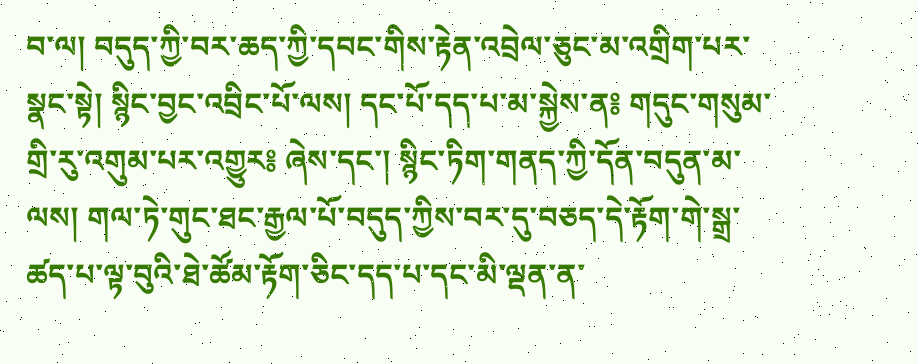བ་ལ། བདུད་ཀྱི་བར་ཆད་ཀྱི་དབང་གིས་རྟེན་འབྲེལ་ཅུང་མ་འགྲིག་པར་སྣང་སྟེ། སྙིང་བྱང་འབྲིང་པོ་ལས། དང་པོ་དད་པ་མ་སྐྱེས་ན༔ གདུང་གསུམ་གྲི་རུ་འགུམ་པར་འགྱུར༔ ཞེས་དང་། སྙིང་ཏིག་གནད་ཀྱི་དོན་བདུན་མ་ལས། གལ་ཏེ་གུང་ཐང་རྒྱལ་པོ་བདུད་ཀྱིས་བར་དུ་བཅད་དེ་རྟོག་གེ་སྒྲ་ཚད་པ་ལྟ་བུའི་ཐེ་ཚོམ་རྟོག་ཅིང་དད་པ་དང་མི་ལྡན་ན་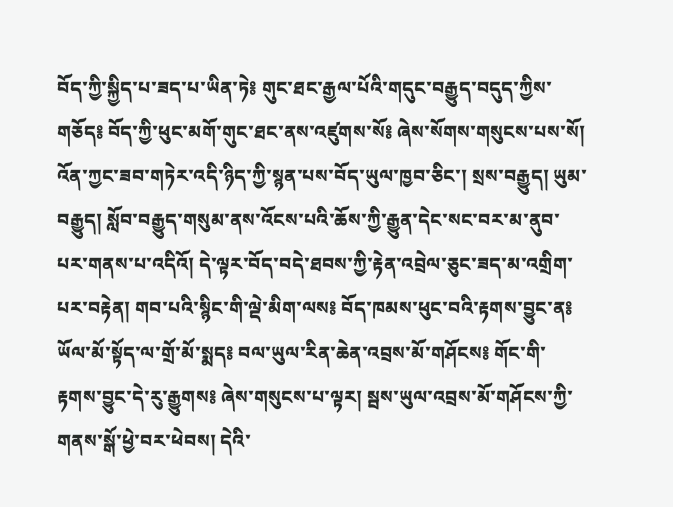བོད་ཀྱི་སྐྱིད་པ་ཟད་པ་ཡིན་ཏེ༔ གུང་ཐང་རྒྱལ་པོའི་གདུང་བརྒྱུད་བདུད་ཀྱིས་གཅོད༔ བོད་ཀྱི་ཕུང་མགོ་གུང་ཐང་ནས་འཛུགས་སོ༔ ཞེས་སོགས་གསུངས་པས་སོ། འོན་ཀྱང་ཟབ་གཏེར་འདི་ཉིད་ཀྱི་སྙན་པས་བོད་ཡུལ་ཁྱབ་ཅིང་། སྲས་བརྒྱུད། ཡུམ་བརྒྱུད། སློབ་བརྒྱུད་གསུམ་ནས་འོངས་པའི་ཆོས་ཀྱི་རྒྱུན་དེང་སང་བར་མ་ནུབ་པར་གནས་པ་འདིའོ། དེ་ལྟར་བོད་བདེ་ཐབས་ཀྱི་རྟེན་འབྲེལ་ཅུང་ཟད་མ་འགྲིག་པར་བརྟེན། གབ་པའི་སྙིང་གི་ལྡེ་མིག་ལས༔ བོད་ཁམས་ཕུང་བའི་རྟགས་བྱུང་ན༔ ཡོལ་མོ་སྟོད་ལ་གྲོ་མོ་སྨད༔ བལ་ཡུལ་རིན་ཆེན་འབྲས་མོ་གཤོངས༔ གོང་གི་རྟགས་བྱུང་དེ་རུ་རྒྱུགས༔ ཞེས་གསུངས་པ་ལྟར། སྦས་ཡུལ་འབྲས་མོ་གཤོངས་ཀྱི་གནས་སྒོ་ཕྱེ་བར་ཕེབས། དེའི་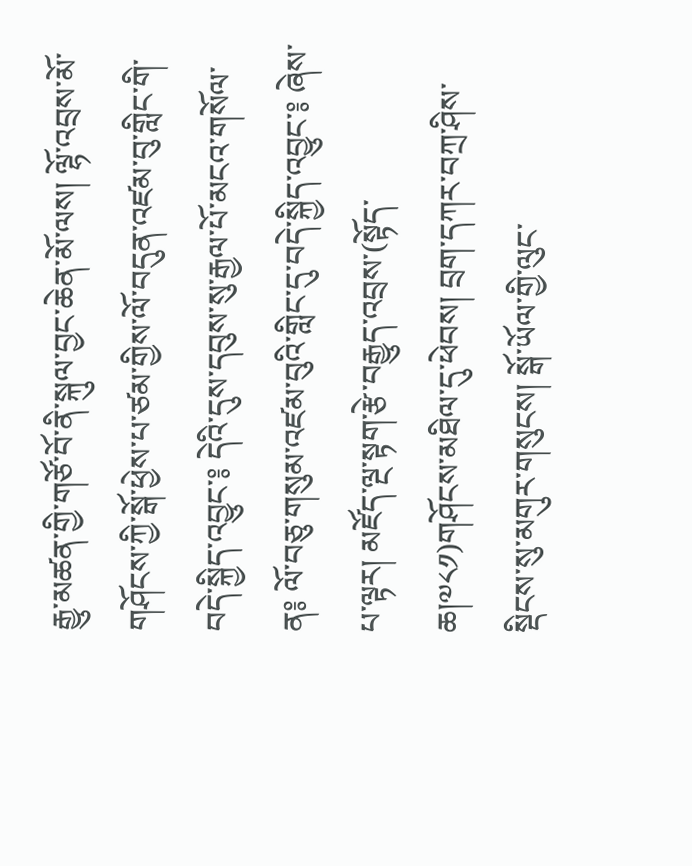རྒྱུ་མཚན་གྱི་གཙོ་བོ་ནི་སྐུལ་བྱང་ཆེན་མོ་ལས། ལྷོ་འབྲས་མོ་གཤོངས་ཀྱི་སྒོ་ཕྱེས་པ་ཙམ་གྱིས་ལོ་བདུན་འཛམ་བུ་གླིང་གི་བདེ་སྐྱིད་འབྱུང་༔ དེའི་དུས་དབུས་སུ་རྒྱལ་པོ་མངའ་གསོལ་ན༔ ལོ་བཅུ་གསུམ་འཛམ་བུའི་གླིང་དུ་བདེ་སྐྱིད་འབྱུང་༔ ཞེས་པ་ལྟར། མཛོད་ལྔ་སྟག་རྩེ་བརྒྱུད་འབྲས་(སྟོད་ཆ།༧༨༡)གཤོངས་མཐིལ་དུ་ཕེབས། བྲག་དཀར་བཀྲ་ཤིས་སྡིངས་སུ་མགུར་གསུངས། སྒོ་ཡོལ་གྱི་ལུང་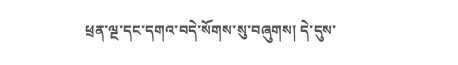ཕྲན་ལྔ་དང་དགའ་བདེ་སོགས་སུ་བཞུགས། དེ་དུས་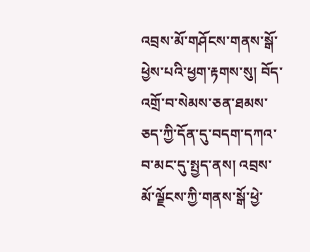འབྲས་མོ་གཤོངས་གནས་སྒོ་ཕྱེས་པའི་ཕྱག་རྟགས་སུ། བོད་འགྲོ་བ་སེམས་ཅན་ཐམས་ཅད་ཀྱི་དོན་དུ་བདག་དཀའ་བ་མང་དུ་སྤྱད་ནས། འབྲས་མོ་ལྗོངས་ཀྱི་གནས་སྒོ་ཕྱེ་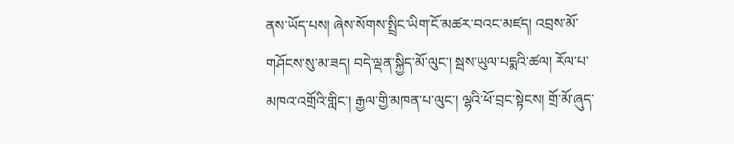ནས་ཡོད་པས། ཞེས་སོགས་སྤྲིང་ཡིག་ངོ་མཚར་བའང་མཛད། འབྲས་མོ་གཤོངས་སུ་མ་ཟད། བདེ་ལྡན་སྐྱིད་མོ་ལུང་། སྦས་ཡུལ་པདྨའི་ཚལ། རོལ་པ་མཁའ་འགྲོའི་གླིང་། རྒྱལ་གྱི་མཁན་པ་ལུང་། ལྷའི་ཕོ་བྲང་སྟེངས། གྲོ་མོ་ཞུད་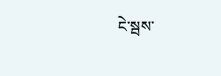ངེ་སྦས་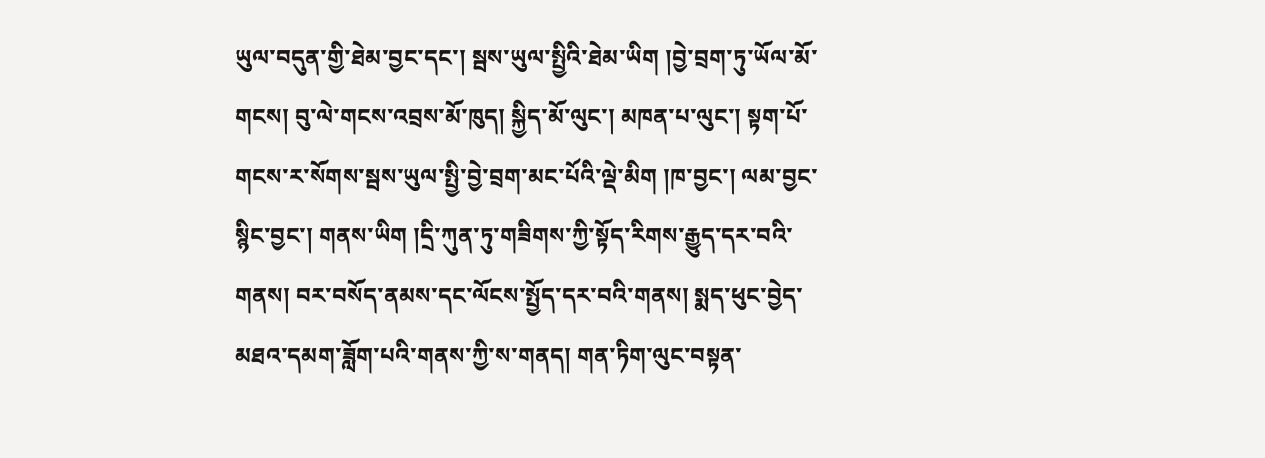ཡུལ་བདུན་གྱི་ཐེམ་བྱང་དང་། སྦས་ཡུལ་སྤྱིའི་ཐེམ་ཡིག །བྱེ་བྲག་ཏུ་ཡོལ་མོ་གངས། བུ་ལེ་གངས་འབྲས་མོ་ཁུད། སྐྱིད་མོ་ལུང་། མཁན་པ་ལུང་། སྟག་པོ་གངས་ར་སོགས་སྦས་ཡུལ་སྤྱི་བྱེ་བྲག་མང་པོའི་ལྡེ་མིག །ཁ་བྱང་། ལམ་བྱང་སྙིང་བྱང་། གནས་ཡིག །དྲི་ཀུན་ཏུ་གཟིགས་ཀྱི་སྟོད་རིགས་རྒྱུད་དར་བའི་གནས། བར་བསོད་ནམས་དང་ལོངས་སྤྱོད་དར་བའི་གནས། སྨད་ཕུང་བྱེད་མཐའ་དམག་ཟློག་པའི་གནས་ཀྱི་ས་གནད། གན་ཏིག་ལུང་བསྟན་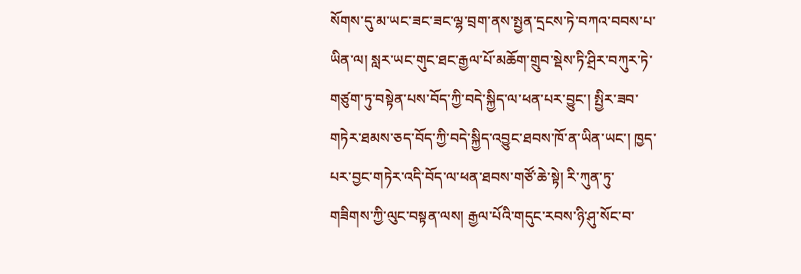སོགས་དུ་མ་ཡང་ཟང་ཟང་ལྷ་བྲག་ནས་སྤྱན་དྲངས་ཏེ་བཀའ་བབས་པ་ཡིན་ལ། སླར་ཡང་གུང་ཐང་རྒྱལ་པོ་མཆོག་གྲུབ་སྡེས་ཏི་ཤྲིར་བཀུར་ཏེ་གཙུག་ཏུ་བསྟེན་པས་བོད་ཀྱི་བདེ་སྐྱིད་ལ་ཕན་པར་བྱུང་། སྤྱིར་ཟབ་གཏེར་ཐམས་ཅད་བོད་ཀྱི་བདེ་སྐྱིད་འབྱུང་ཐབས་ཁོ་ན་ཡིན་ཡང་། ཁྱད་པར་བྱང་གཏེར་འདི་བོད་ལ་ཕན་ཐབས་གཙོ་ཆེ་སྟེ། རི་ཀུན་ཏུ་གཟིགས་ཀྱི་ལུང་བསྟན་ལས། རྒྱལ་པོའི་གདུང་རབས་ཉི་ཤུ་སོང་བ་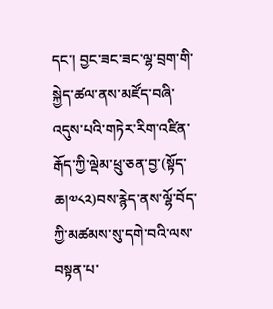དང་། བྱང་ཟང་ཟང་ལྷ་བྲག་གི་སྐྱེད་ཚལ་ནས་མཛོད་བཞི་འདུས་པའི་གཏེར་རིག་འཛིན་རྒོད་ཀྱི་ལྡེམ་ཕྲུ་ཅན་བྱ་(སྟོད་ཆ།༧༨༢)བས་རྙེད་ནས་ལྷོ་བོད་ཀྱི་མཚམས་སུ་དགེ་བའི་ལས་བསྟན་པ་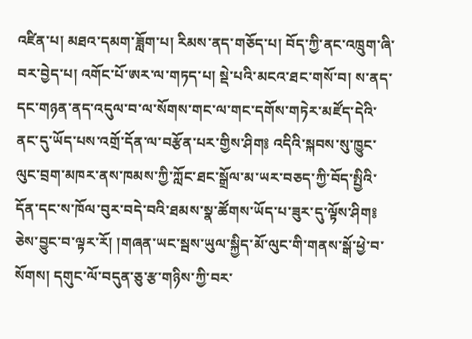འཛིན་པ། མཐའ་དམག་ཟློག་པ། རིམས་ནད་གཅོད་པ། བོད་ཀྱི་ནང་འཁྲུག་ཞི་བར་བྱེད་པ། འགོང་པོ་ཨར་ལ་གཏད་པ། སྡེ་པའི་མངའ་ཐང་གསོ་བ། ས་ནད་དང་གཉན་ནད་འདུལ་བ་ལ་སོགས་གང་ལ་གང་དགོས་གཏེར་མཛོད་དེའི་ནང་དུ་ཡོད་པས་འགྲོ་དོན་ལ་བརྩོན་པར་གྱིས་ཤིག༔ འདིའི་སྐབས་སུ་ཁྱུང་ལུང་བྲག་མཁར་ནས་ཁམས་ཀྱི་ཀློང་ཐང་སྒྲོལ་མ་ཡར་བཅད་ཀྱི་བོད་སྤྱིའི་དོན་དང་ས་ཁོལ་བུར་བདེ་བའི་ཐམས་སྣ་ཚོགས་ཡོད་པ་ཟུར་དུ་ལྟོས་ཤིག༔ ཅེས་བྱུང་བ་ལྟར་རོ། །གཞན་ཡང་སྦས་ཡུལ་སྐྱིད་མོ་ལུང་གི་གནས་སྒོ་ཕྱེ་བ་སོགས། དགུང་ལོ་བདུན་ཅུ་རྩ་གཉིས་ཀྱི་བར་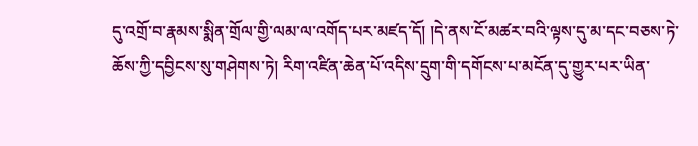དུ་འགྲོ་བ་རྣམས་སྨིན་གྲོལ་གྱི་ལམ་ལ་འགོད་པར་མཛད་དོ། །དེ་ནས་ངོ་མཚར་བའི་ལྟས་དུ་མ་དང་བཅས་ཏེ་ཆོས་ཀྱི་དབྱིངས་སུ་གཤེགས་ཏེ། རིག་འཛིན་ཆེན་པོ་འདིས་དྲུག་གི་དགོངས་པ་མངོན་དུ་གྱུར་པར་ཡིན་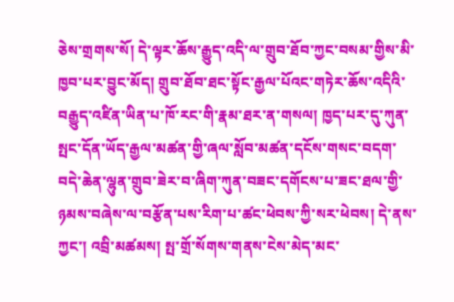ཅེས་གྲགས་སོ། དེ་ལྟར་ཆོས་རྒྱུད་འདི་ལ་གྲུབ་ཐོབ་ཀྱང་བསམ་གྱིས་མི་ཁྱབ་པར་བྱུང་མོད། གྲུབ་ཐོབ་ཐང་སྟོང་རྒྱལ་པོའང་གཏེར་ཆོས་འདིའི་བརྒྱུད་འཛིན་ཡིན་པ་ཁོ་རང་གི་རྣམ་ཐར་ན་གསལ། ཁྱད་པར་དུ་ཀུན་སྤང་དོན་ཡོད་རྒྱལ་མཚན་གྱི་ཞལ་སློབ་མཚན་དངོས་གསང་བདག་བདེ་ཆེན་ལྷུན་གྲུབ་ཟེར་བ་ཞིག་ཀུན་བཟང་དགོངས་པ་ཟང་ཐལ་གྱི་ཉམས་བཞེས་ལ་བརྩོན་པས་རིག་པ་ཚང་ཕེབས་ཀྱི་སར་ཕེབས། དེ་ནས་ཀྱང་། འབྲི་མཚམས། སྤ་གྲོ་སོགས་གནས་ངེས་མེད་མང་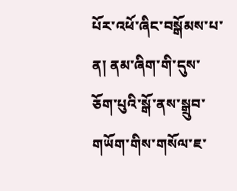པོར་འཕོ་ཞིང་བསྒོམས་པ་ན། ནམ་ཞིག་གི་དུས་ཅོག་པུའི་སྒོ་ནས་སྒྲུབ་གཡོག་གིས་གསོལ་ཇ་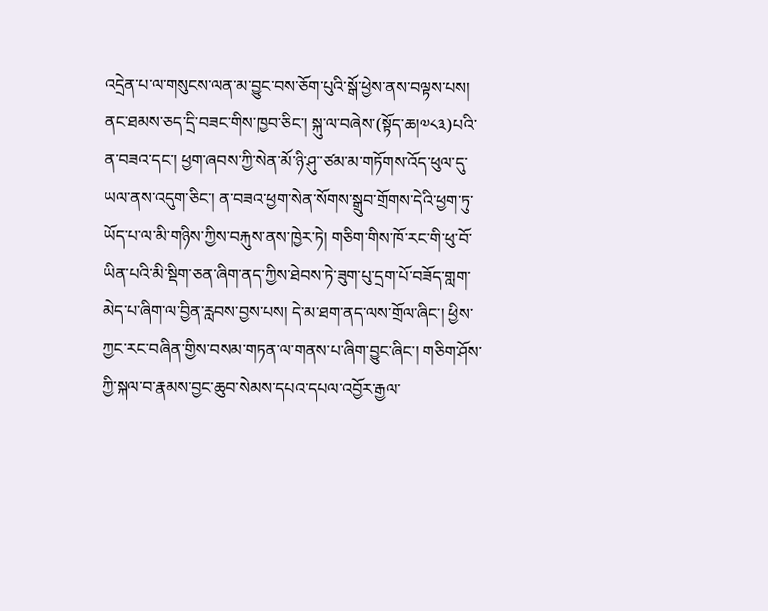འདྲེན་པ་ལ་གསུངས་ལན་མ་བྱུང་བས་ཅོག་པུའི་སྒོ་ཕྱེས་ནས་བལྟས་པས། ནང་ཐམས་ཅད་དྲི་བཟང་གིས་ཁྱབ་ཅིང་། སྐུ་ལ་བཞེས་(སྟོད་ཆ།༧༨༣)པའི་ན་བཟའ་དང་། ཕྱག་ཞབས་ཀྱི་སེན་མོ་ཉི་ཤུ་་ཙམ་མ་གཏོགས་འོད་ཕུལ་དུ་ཡལ་ནས་འདུག་ཅིང་། ན་བཟའ་ཕྱག་སེན་སོགས་སྒྲུབ་གྲོགས་དེའི་ཕྱག་ཏུ་ཡོད་པ་ལ་མི་གཉིས་ཀྱིས་བརྐུས་ནས་ཁྱེར་ཏེ། གཅིག་གིས་ཁོ་རང་གི་ཕུ་བོ་ཡིན་པའི་མི་སྡིག་ཅན་ཞིག་ནད་ཀྱིས་ཐེབས་ཏེ་ཟུག་པུ་དྲག་པོ་བཟོད་གླག་མེད་པ་ཞིག་ལ་བྱིན་རླབས་བྱས་པས། དེ་མ་ཐག་ནད་ལས་གྲོལ་ཞིང་། ཕྱིས་ཀྱང་རང་བཞིན་གྱིས་བསམ་གཏན་ལ་གནས་པ་ཞིག་བྱུང་ཞིང་། གཅིག་ཤོས་ཀྱི་སྐལ་བ་རྣམས་བྱང་ཆུབ་སེམས་དཔའ་དཔལ་འབྱོར་རྒྱལ་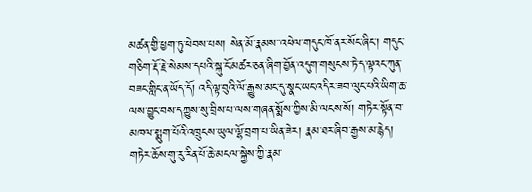མཚན་གྱི་ཕྱག་ཏུ་ཕེབས་པས། སེན་མོ་རྣམས་་འཕེལ་གདུང་ཁོ་ནར་སོང་ཞིང་། གདུང་གཅིག་རྡོ་རྗེ་སེམས་དཔའི་སྐུ་ངོ་མཚར་ཅན་ཞིག་བྱོན་འདུག་གསུངས་ཏེ་ད་ལྟའང་ཀུན་བཟང་གླིང་ན་ཡོད་དོ། འདི་ལྟ་བུའི་ལོ་རྒྱུས་མང་དུ་སྣང་ཡང་འདིར་ཟབ་ལུང་པའི་ཡིག་ཆ་ལས་བྱུང་བས་དཀྱུས་སུ་བྲིས་པ་ལས་གཞན་སྨོས་ཀྱིས་མི་ལངས་སོ། གཏེར་སྟོན་བ་མཁལ་སྨུག་པོའི་འཁྲུངས་ཡུལ་ལྷོ་བྲག་པ་ཡིན་ཟེར། རྣམ་ཐར་ཞིབ་རྒྱས་མ་རྙེད། གཏེར་ཆོས་གུ་རུ་རིན་པོ་ཆེ་མངལ་སྐྱེས་ཀྱི་རྣམ་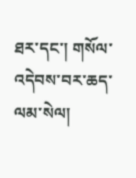ཐར་དང་། གསོལ་འདེབས་བར་ཆད་ལམ་སེལ།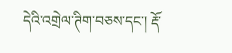དེའི་འགྲེལ་ཊིག་བཅས་དང་། རྡོ་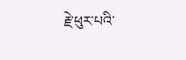རྗེ་ཕུར་པའི་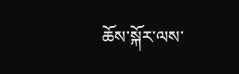ཆོས་སྐོར་ལས་